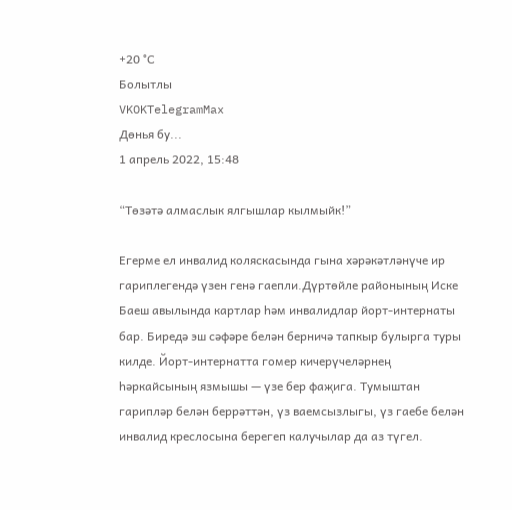+20 °С
Болытлы
VKOKTelegramMax
Дөнья бу...
1 апрель 2022, 15:48

“Төзәтә алмаслык ялгышлар кылмыйк!”

Егерме ел инвалид коляскасында гына хәрәкәтләнүче ир гариплегендә үзен генә гаепли.Дүртөйле районының Иске Баеш авылында картлар һәм инвалидлар йорт-интернаты бар. Биредә эш сәфәре белән берничә тапкыр булырга туры килде. Йорт-интернатта гомер кичерүчеләрнең һәркайсының язмышы — үзе бер фаҗига. Тумыштан гарипләр белән беррәттән, үз ваемсызлыгы, үз гаебе белән инвалид креслосына берегеп калучылар да аз түгел.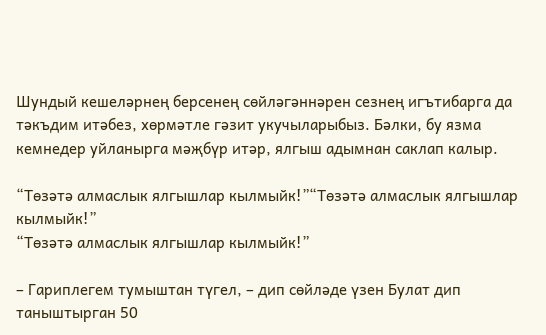Шундый кешеләрнең берсенең сөйләгәннәрен сезнең игътибарга да тәкъдим итәбез, хөрмәтле гәзит укучыларыбыз. Бәлки, бу язма кемнедер уйланырга мәҗбүр итәр, ялгыш адымнан саклап калыр.

“Төзәтә алмаслык ялгышлар кылмыйк!”“Төзәтә алмаслык ялгышлар кылмыйк!”
“Төзәтә алмаслык ялгышлар кылмыйк!”

– Гариплегем тумыштан түгел, – дип сөйләде үзен Булат дип таныштырган 50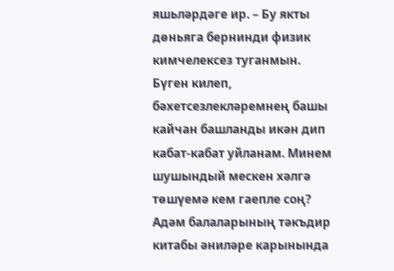яшьләрдәге ир. – Бу якты дөньяга бернинди физик кимчелексез туганмын. Бүген килеп, бәхетсезлекләремнең башы кайчан башланды икән дип кабат-кабат уйланам. Минем шушындый мескен хәлгә төшүемә кем гаепле соң? Адәм балаларының тәкъдир китабы әниләре карынында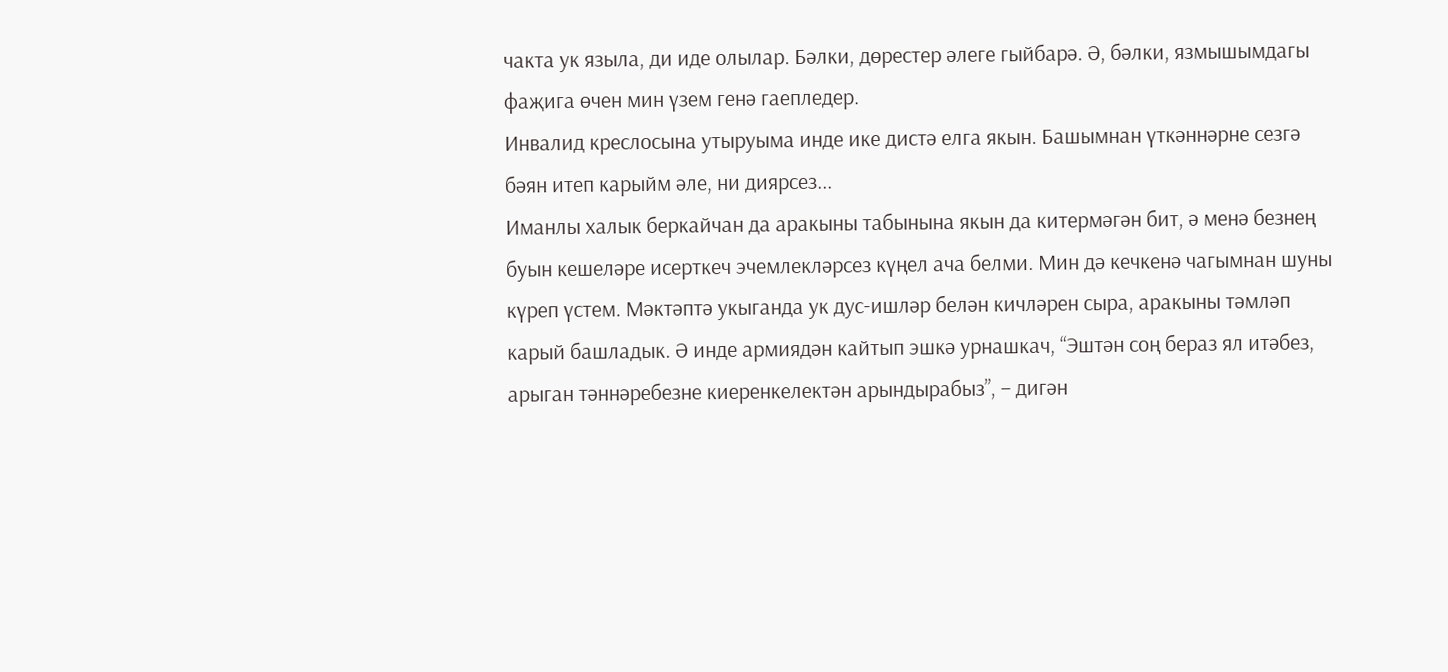чакта ук языла, ди иде олылар. Бәлки, дөрестер әлеге гыйбарә. Ә, бәлки, язмышымдагы фаҗига өчен мин үзем генә гаепледер.
Инвалид креслосына утыруыма инде ике дистә елга якын. Башымнан үткәннәрне сезгә бәян итеп карыйм әле, ни диярсез...
Иманлы халык беркайчан да аракыны табынына якын да китермәгән бит, ә менә безнең буын кешеләре исерткеч эчемлекләрсез күңел ача белми. Мин дә кечкенә чагымнан шуны күреп үстем. Мәктәптә укыганда ук дус-ишләр белән кичләрен сыра, аракыны тәмләп карый башладык. Ә инде армиядән кайтып эшкә урнашкач, “Эштән соң бераз ял итәбез, арыган тәннәребезне киеренкелектән арындырабыз”, – дигән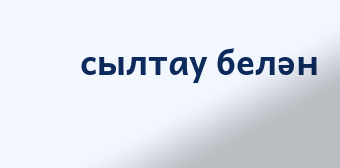сылтау белән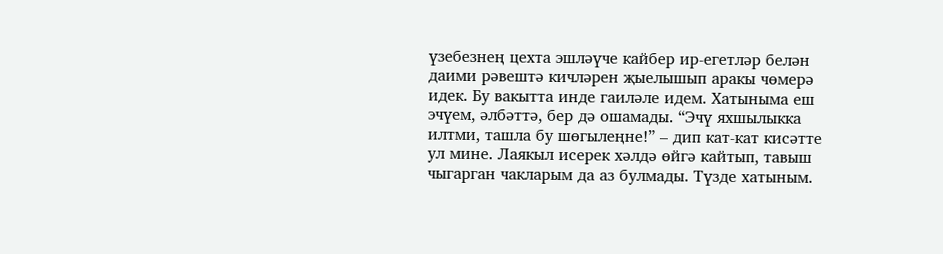үзебезнең цехта эшләүче кайбер ир-егетләр белән даими рәвештә кичләрен җыелышып аракы чөмерә идек. Бу вакытта инде гаиләле идем. Хатыныма еш эчүем, әлбәттә, бер дә ошамады. “Эчү яхшылыкка илтми, ташла бу шөгылеңне!” – дип кат-кат кисәтте ул мине. Лаякыл исерек хәлдә өйгә кайтып, тавыш чыгарган чакларым да аз булмады. Түзде хатыным.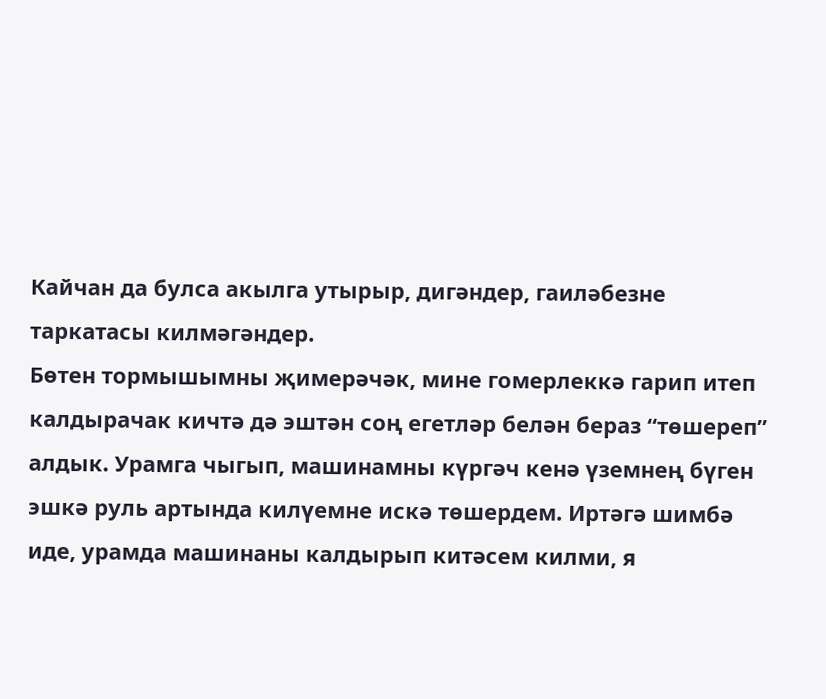Кайчан да булса акылга утырыр, дигәндер, гаиләбезне таркатасы килмәгәндер.
Бөтен тормышымны җимерәчәк, мине гомерлеккә гарип итеп калдырачак кичтә дә эштән соң егетләр белән бераз “төшереп” алдык. Урамга чыгып, машинамны күргәч кенә үземнең бүген эшкә руль артында килүемне искә төшердем. Иртәгә шимбә иде, урамда машинаны калдырып китәсем килми, я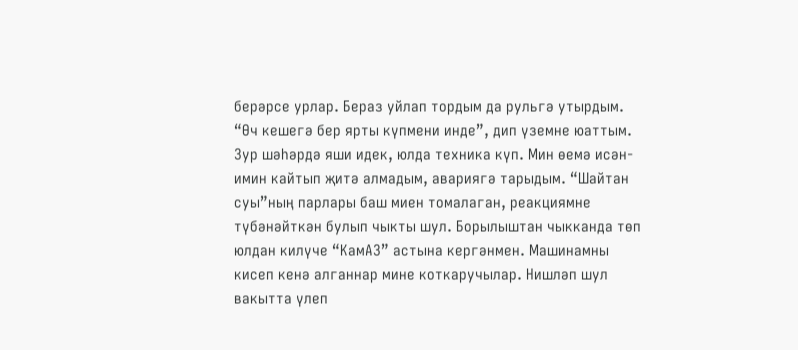берәрсе урлар. Бераз уйлап тордым да рульгә утырдым. “Өч кешегә бер ярты күпмени инде”, дип үземне юаттым.
Зур шәһәрдә яши идек, юлда техника күп. Мин өемә исән-имин кайтып җитә алмадым, авариягә тарыдым. “Шайтан суы”ның парлары баш миен томалаган, реакциямне түбәнәйткән булып чыкты шул. Борылыштан чыкканда төп юлдан килүче “КамАЗ” астына кергәнмен. Машинамны кисеп кенә алганнар мине коткаручылар. Нишләп шул вакытта үлеп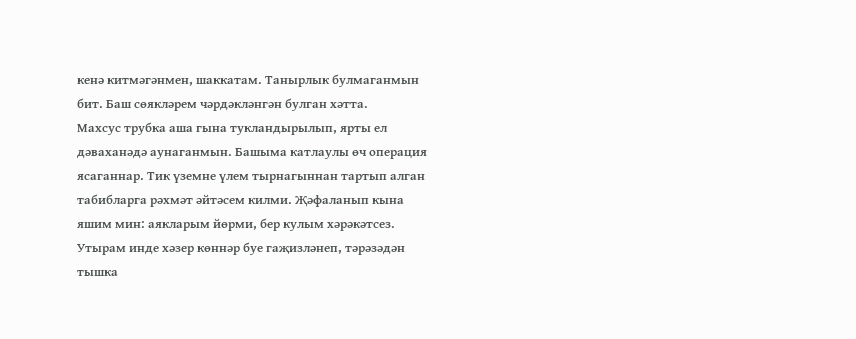кенә китмәгәнмен, шаккатам. Танырлык булмаганмын бит. Баш сөякләрем чәрдәкләнгән булган хәтта.
Махсус трубка аша гына тукландырылып, ярты ел дәваханәдә аунаганмын. Башыма катлаулы өч операция ясаганнар. Тик үземне үлем тырнагыннан тартып алган табибларга рәхмәт әйтәсем килми. Җәфаланып кына яшим мин: аякларым йөрми, бер кулым хәрәкәтсез. Утырам инде хәзер көннәр буе гаҗизләнеп, тәрәзәдән тышка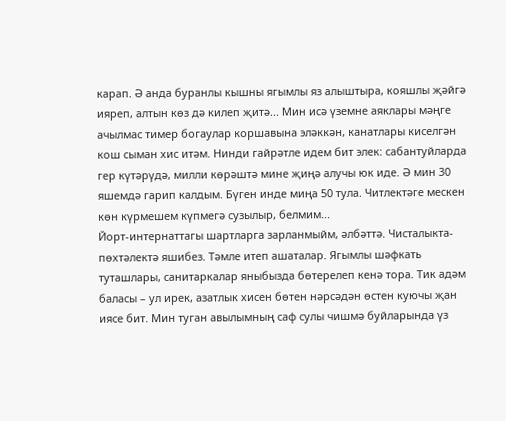карап. Ә анда буранлы кышны ягымлы яз алыштыра, кояшлы җәйгә ияреп, алтын көз дә килеп җитә... Мин исә үземне аяклары мәңге ачылмас тимер богаулар коршавына эләккән, канатлары киселгән кош сыман хис итәм. Нинди гайрәтле идем бит элек: сабантуйларда гер күтәрүдә, милли көрәштә мине җиңә алучы юк иде. Ә мин 30 яшемдә гарип калдым. Бүген инде миңа 50 тула. Читлектәге мескен көн күрмешем күпмегә сузылыр, белмим...
Йорт-интернаттагы шартларга зарланмыйм, әлбәттә. Чисталыкта-пөхтәлектә яшибез. Тәмле итеп ашаталар. Ягымлы шәфкать туташлары, санитаркалар яныбызда бөтерелеп кенә тора. Тик адәм баласы – ул ирек, азатлык хисен бөтен нәрсәдән өстен куючы җан иясе бит. Мин туган авылымның саф сулы чишмә буйларында үз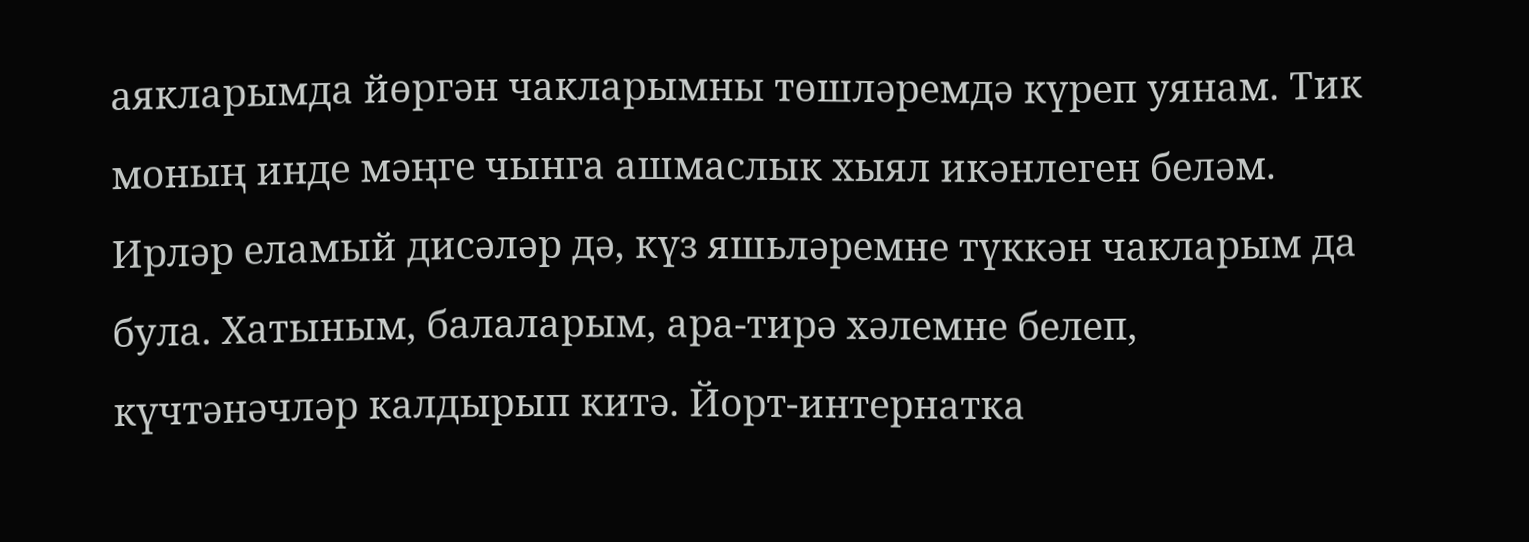аякларымда йөргән чакларымны төшләремдә күреп уянам. Тик моның инде мәңге чынга ашмаслык хыял икәнлеген беләм. Ирләр еламый дисәләр дә, күз яшьләремне түккән чакларым да була. Хатыным, балаларым, ара-тирә хәлемне белеп, күчтәнәчләр калдырып китә. Йорт-интернатка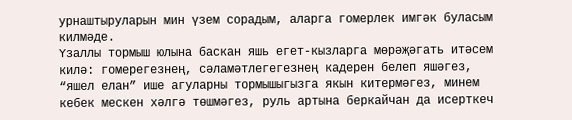урнаштыруларын мин үзем сорадым, аларга гомерлек имгәк буласым килмәде.
Үзаллы тормыш юлына баскан яшь егет-кызларга мөрәҗәгать итәсем килә: гомерегезнең, сәламәтлегегезнең кадерен белеп яшәгез, “яшел елан” ише агуларны тормышыгызга якын китермәгез, минем кебек мескен хәлгә төшмәгез, руль артына беркайчан да исерткеч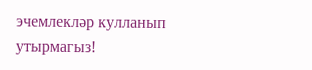эчемлекләр кулланып утырмагыз!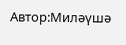Автор:Миләүшә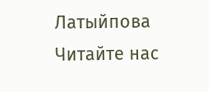Латыйпова
Читайте нас